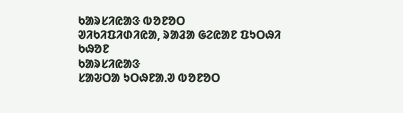ᱠᱟᱨᱥᱤᱭᱟᱝ ᱵᱚᱱᱚᱛ
ᱣᱤᱠᱤᱯᱤᱰᱤᱭᱟ, ᱨᱟᱲᱟ ᱜᱮᱭᱟᱱ ᱯᱩᱛᱷᱤ ᱠᱷᱚᱱ
ᱠᱟᱨᱥᱤᱭᱟᱝ
ᱥᱟᱶᱛᱟ ᱩᱛᱷᱱᱟᱹᱣ ᱵᱚᱱᱚᱛ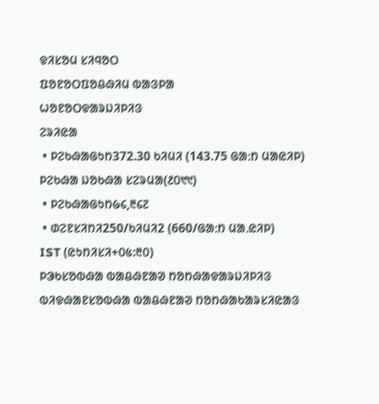ᱫᱤᱥᱚᱢ ᱥᱤᱧᱚᱛ
ᱯᱚᱱᱚᱛᱯᱚᱪᱷᱤᱢ ᱵᱟᱝᱞᱟ
ᱦᱚᱱᱚᱛᱫᱟᱨᱡᱤᱞᱤᱝ
ᱮᱨᱤᱭᱟ
 • ᱞᱮᱠᱷᱟᱜᱩᱴ372.30 ᱠᱤᱢᱤ (143.75 ᱜᱟᱺᱴ ᱢᱟᱭᱤᱞ)
ᱞᱮᱠᱷᱟ ᱡᱚᱠᱷᱟ ᱥᱮᱨᱢᱟ(᱒᱐᱑᱑)
 • ᱞᱮᱠᱷᱟᱜᱩᱴ᱙᱔,᱓᱔᱗
 • ᱰᱮᱱᱥᱤᱴᱤ250/ᱠᱤᱢᱤ2 (660/ᱜᱟᱺᱴ ᱢᱟᱹᱭᱤᱞ)
IST (ᱭᱩᱴᱤᱥᱤ+᱐᱕:᱓᱐)
ᱞᱳᱠᱥᱚᱵᱷᱟ ᱵᱟᱪᱷᱱᱟᱣ ᱴᱚᱴᱷᱟᱫᱟᱨᱡᱤᱞᱤᱝ
ᱵᱤᱫᱷᱟᱱᱥᱚᱵᱷᱟ ᱵᱟᱪᱷᱱᱟᱣ ᱴᱚᱴᱷᱟᱠᱟᱨᱥᱤᱭᱟᱝ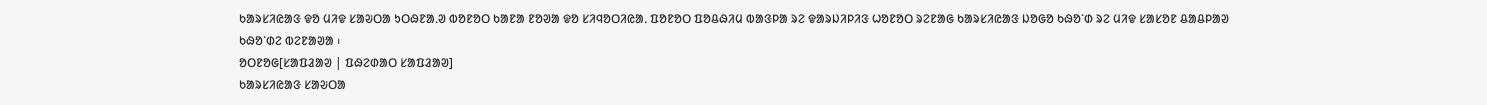ᱠᱟᱨᱥᱤᱭᱟᱝ ᱫᱚ ᱢᱤᱫ ᱥᱟᱶᱛᱟ ᱩᱛᱷᱱᱟᱹᱣ ᱵᱚᱱᱚᱛ ᱠᱟᱱᱟ ᱱᱚᱣᱟ ᱫᱚ ᱥᱤᱧᱚᱛᱤᱭᱟᱹ ᱯᱚᱱᱚᱛ ᱯᱚᱪᱷᱤᱢ ᱵᱟᱝᱞᱟ ᱨᱮ ᱫᱟᱨᱡᱤᱞᱤᱝ ᱦᱚᱱᱚᱛ ᱨᱮᱱᱟᱜ ᱠᱟᱨᱥᱤᱭᱟᱝ ᱡᱚᱜᱚ ᱠᱷᱚᱸᱰ ᱨᱮ ᱢᱤᱫ ᱥᱟᱥᱚᱱ ᱪᱟᱪᱞᱟᱣ ᱠᱷᱚᱸᱰᱮ ᱵᱮᱱᱟᱣᱟ ᱾
ᱚᱛᱱᱚᱜ[ᱥᱟᱯᱲᱟᱣ | ᱯᱷᱮᱰᱟᱛ ᱥᱟᱯᱲᱟᱣ]
ᱠᱟᱨᱥᱤᱭᱟᱝ ᱥᱟᱶᱛᱟ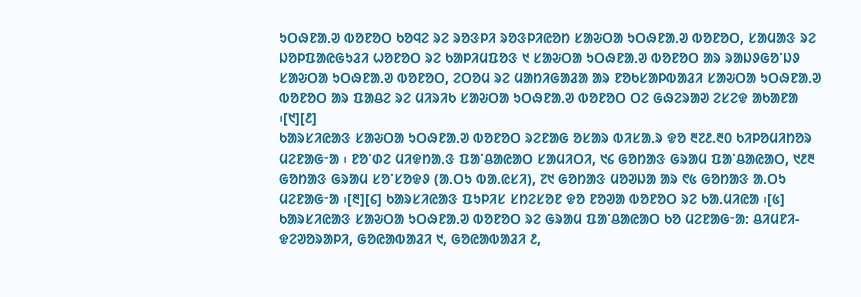ᱩᱛᱷᱱᱟᱹᱣ ᱵᱚᱱᱚᱛ ᱠᱚᱧᱮ ᱨᱮ ᱨᱚᱝᱞᱤ ᱨᱚᱝᱞᱤᱭᱚᱴ ᱥᱟᱶᱛᱟ ᱩᱛᱷᱱᱟᱹᱣ ᱵᱚᱱᱚᱛ, ᱥᱟᱢᱟᱝ ᱨᱮ ᱡᱚᱞᱯᱟᱭᱜᱩᱲᱤ ᱦᱚᱱᱚᱛ ᱨᱮ ᱠᱟᱞᱤᱢᱯᱚᱝ ᱑ ᱥᱟᱶᱛᱟ ᱩᱛᱷᱱᱟᱹᱣ ᱵᱚᱱᱚᱛ ᱟᱨ ᱨᱟᱡᱽᱜᱚᱸᱡᱽ ᱥᱟᱶᱛᱟ ᱩᱛᱷᱱᱟᱹᱣ ᱵᱚᱱᱚᱛ, ᱮᱛᱚᱢ ᱨᱮ ᱢᱟᱴᱤᱜᱟᱲᱟ ᱟᱨ ᱱᱚᱠᱥᱟᱞᱵᱟᱲᱤ ᱥᱟᱶᱛᱟ ᱩᱛᱷᱱᱟᱹᱣ ᱵᱚᱱᱚᱛ ᱟᱨ ᱯᱟᱪᱮ ᱨᱮ ᱢᱤᱨᱤᱠ ᱥᱟᱶᱛᱟ ᱩᱛᱷᱱᱟᱹᱣ ᱵᱚᱱᱚᱛ ᱛᱮ ᱜᱷᱮᱨᱟᱣ ᱮᱥᱮᱫ ᱟᱠᱟᱱᱟ ᱾[᱑][᱒]
ᱠᱟᱨᱥᱤᱭᱟᱝ ᱥᱟᱶᱛᱟ ᱩᱛᱷᱱᱟᱹᱣ ᱵᱚᱱᱚᱛ ᱨᱮᱱᱟᱜ ᱚᱥᱟᱨ ᱵᱤᱥᱟᱹᱨ ᱫᱚ ᱓᱗᱒.᱓᱐ ᱠᱤᱞᱚᱢᱤᱴᱚᱨ ᱢᱮᱱᱟᱜᱼᱟ ᱾ ᱱᱚᱸᱰᱮ ᱢᱤᱫᱴᱟᱹᱝ ᱯᱟᱸᱪᱟᱭᱟᱛ ᱥᱟᱢᱤᱛᱤ, ᱑᱔ ᱜᱚᱴᱟᱝ ᱜᱨᱟᱢ ᱯᱟᱸᱪᱟᱭᱟᱛ, ᱑᱒᱓ ᱜᱚᱴᱟᱝ ᱜᱨᱟᱢ ᱥᱚᱸᱥᱚᱫᱽ (ᱟᱹᱛᱩ ᱵᱟᱹᱭᱥᱤ), ᱗᱑ ᱜᱚᱴᱟᱝ ᱢᱚᱣᱡᱟ ᱟᱨ ᱖᱕ ᱜᱚᱴᱟᱝ ᱟᱹᱛᱩ ᱢᱮᱱᱟᱜᱼᱟ ᱾[᱓][᱔] ᱠᱟᱨᱥᱤᱭᱟᱝ ᱯᱩᱞᱤᱥ ᱥᱴᱮᱥᱚᱱ ᱫᱚ ᱱᱚᱣᱟ ᱵᱚᱱᱚᱛ ᱨᱮ ᱠᱟᱹᱢᱤᱭᱟ ᱾[᱕]
ᱠᱟᱨᱥᱤᱭᱟᱝ ᱥᱟᱶᱛᱟ ᱩᱛᱷᱱᱟᱹᱣ ᱵᱚᱱᱚᱛ ᱨᱮ ᱜᱨᱟᱢ ᱯᱟᱸᱪᱟᱭᱟᱛ ᱠᱚ ᱢᱮᱱᱟᱜᱼᱟ: ᱪᱤᱢᱱᱤ-ᱫᱮᱣᱚᱨᱟᱞᱤ, ᱜᱚᱭᱟᱵᱟᱲᱤ ᱑, ᱜᱚᱭᱟᱵᱟᱲᱤ ᱒,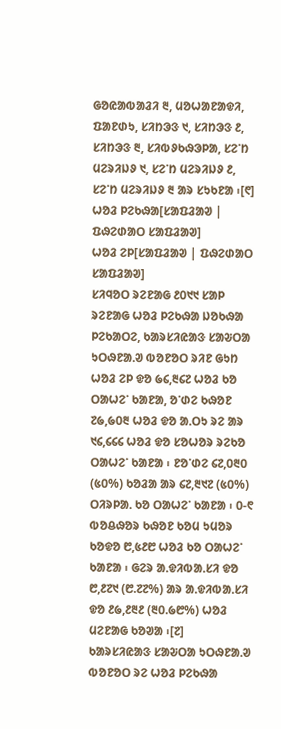ᱜᱚᱭᱟᱵᱟᱲᱤ ᱓, ᱢᱚᱦᱟᱱᱟᱫᱤ, ᱯᱟᱱᱰᱩ, ᱥᱤᱴᱳᱝ ᱑, ᱥᱤᱴᱳᱝ ᱒, ᱥᱤᱴᱳᱝ ᱓, ᱥᱤᱵᱽᱠᱷᱳᱞᱟ, ᱥᱮᱸᱴ ᱢᱮᱨᱤᱡᱽ ᱑, ᱥᱮᱸᱴ ᱢᱮᱨᱤᱡᱽ ᱒, ᱥᱮᱸᱴ ᱢᱮᱨᱤᱡᱽ ᱓ ᱟᱨ ᱥᱩᱠᱱᱟ ᱾[᱖]
ᱦᱚᱲ ᱞᱮᱠᱷᱟ[ᱥᱟᱯᱲᱟᱣ | ᱯᱷᱮᱰᱟᱛ ᱥᱟᱯᱲᱟᱣ]
ᱦᱚᱲ ᱮᱞ[ᱥᱟᱯᱲᱟᱣ | ᱯᱷᱮᱰᱟᱛ ᱥᱟᱯᱲᱟᱣ]
ᱥᱤᱧᱚᱛ ᱨᱮᱱᱟᱜ ᱒᱐᱑᱑ ᱥᱟᱞ ᱨᱮᱱᱟᱜ ᱦᱚᱲ ᱞᱮᱠᱷᱟ ᱡᱚᱠᱷᱟ ᱞᱮᱠᱟᱛᱮ, ᱠᱟᱨᱥᱤᱭᱟᱝ ᱥᱟᱶᱛᱟ ᱩᱛᱷᱱᱟᱹᱣ ᱵᱚᱱᱚᱛ ᱨᱤᱱ ᱜᱩᱴ ᱦᱚᱲ ᱮᱞ ᱫᱚ ᱙᱔,᱓᱔᱗ ᱦᱚᱲ ᱠᱚ ᱛᱟᱦᱮᱸ ᱠᱟᱱᱟ, ᱚᱸᱰᱮ ᱠᱷᱚᱱ ᱗᱙,᱙᱐᱓ ᱦᱚᱲ ᱫᱚ ᱟᱹᱛᱩ ᱨᱮ ᱟᱨ ᱑᱔,᱔᱔᱔ ᱦᱚᱲ ᱫᱚ ᱥᱚᱦᱚᱨ ᱨᱮᱠᱚ ᱛᱟᱦᱮᱸ ᱠᱟᱱᱟ ᱾ ᱱᱚᱸᱰᱮ ᱔᱗,᱐᱓᱐ (᱕᱐%) ᱠᱚᱲᱟ ᱟᱨ ᱔᱗,᱓᱑᱗ (᱕᱐%) ᱛᱤᱨᱞᱟᱹ ᱠᱚ ᱛᱟᱦᱮᱸ ᱠᱟᱱᱟ ᱾ ᱐-᱖ ᱵᱚᱪᱷᱚᱨ ᱠᱷᱚᱱ ᱠᱚᱢ ᱩᱢᱚᱨ ᱠᱚᱫᱚ ᱘,᱕᱒᱘ ᱦᱚᱲ ᱠᱚ ᱛᱟᱦᱮᱸ ᱠᱟᱱᱟ ᱾ ᱜᱮᱨ ᱟᱹᱫᱤᱵᱟᱹᱥᱤ ᱫᱚ ᱘,᱒᱗᱑ (᱘.᱗᱗%) ᱟᱨ ᱟᱹᱫᱤᱵᱟᱹᱥᱤ ᱫᱚ ᱒᱙,᱒᱓᱒ (᱓᱐.᱙᱘%) ᱦᱚᱲ ᱢᱮᱱᱟᱜ ᱠᱚᱣᱟ ᱾[᱗]
ᱠᱟᱨᱥᱤᱭᱟᱝ ᱥᱟᱶᱛᱟ ᱩᱛᱷᱱᱟᱹᱣ ᱵᱚᱱᱚᱛ ᱨᱮ ᱦᱚᱲ ᱞᱮᱠᱷᱟ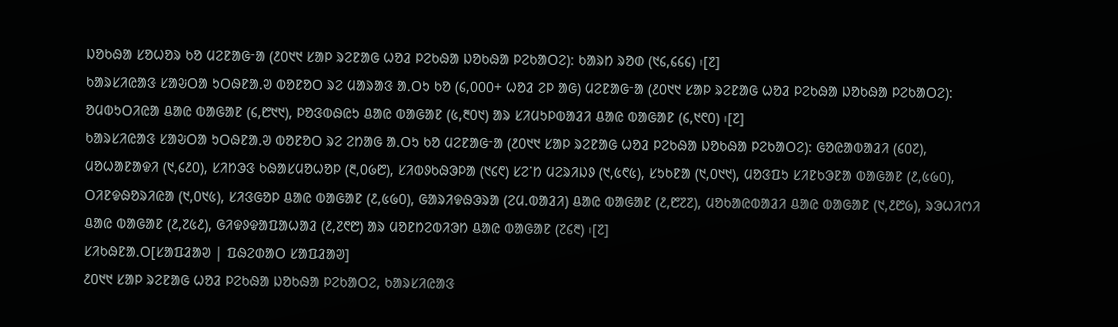ᱡᱚᱠᱷᱟ ᱥᱚᱦᱚᱨ ᱠᱚ ᱢᱮᱱᱟᱜᱼᱟ (᱒᱐᱑᱑ ᱥᱟᱞ ᱨᱮᱱᱟᱜ ᱦᱚᱲ ᱞᱮᱠᱷᱟ ᱡᱚᱠᱷᱟ ᱞᱮᱠᱟᱛᱮ): ᱠᱟᱨᱴ ᱨᱚᱰ (᱑᱔,᱔᱔᱔) ᱾[᱗]
ᱠᱟᱨᱥᱤᱭᱟᱝ ᱥᱟᱶᱛᱟ ᱩᱛᱷᱱᱟᱹᱣ ᱵᱚᱱᱚᱛ ᱨᱮ ᱢᱟᱨᱟᱝ ᱟᱹᱛᱩ ᱠᱚ (᱔,᱐᱐᱐+ ᱦᱚᱲ ᱮᱞ ᱟᱜ) ᱢᱮᱱᱟᱜᱼᱟ (᱒᱐᱑᱑ ᱥᱟᱞ ᱨᱮᱱᱟᱜ ᱦᱚᱲ ᱞᱮᱠᱷᱟ ᱡᱚᱠᱷᱟ ᱞᱮᱠᱟᱛᱮ): ᱚᱢᱵᱩᱛᱤᱭᱟ ᱪᱟᱭ ᱵᱟᱜᱟᱱ (᱔,᱘᱑᱑), ᱞᱚᱝᱵᱷᱭᱩ ᱪᱟᱭ ᱵᱟᱜᱟᱱ (᱕,᱓᱐᱑) ᱟᱨ ᱥᱤᱢᱩᱞᱵᱟᱲᱤ ᱪᱟᱭ ᱵᱟᱜᱟᱱ (᱔,᱑᱖᱐) ᱾[᱗]
ᱠᱟᱨᱥᱤᱭᱟᱝ ᱥᱟᱶᱛᱟ ᱩᱛᱷᱱᱟᱹᱣ ᱵᱚᱱᱚᱛ ᱨᱮ ᱮᱴᱟᱜ ᱟᱹᱛᱩ ᱠᱚ ᱢᱮᱱᱟᱜᱼᱟ (᱒᱐᱑᱑ ᱥᱟᱞ ᱨᱮᱱᱟᱜ ᱦᱚᱲ ᱞᱮᱠᱷᱟ ᱡᱚᱠᱷᱟ ᱞᱮᱠᱟᱛᱮ): ᱜᱚᱭᱟᱵᱟᱲᱤ (᱔᱐᱗), ᱢᱚᱦᱟᱱᱟᱫᱤ (᱑,᱔᱒᱐), ᱥᱤᱴᱳᱝ ᱠᱷᱟᱥᱢᱚᱦᱚᱞ (᱓,᱐᱙᱘), ᱥᱤᱵᱽᱠᱷᱳᱞᱟ (᱑᱔᱖) ᱥᱮᱸᱴ ᱢᱮᱨᱤᱡᱽ (᱑,᱕᱖᱕), ᱥᱩᱠᱱᱟ (᱑,᱐᱑᱑), ᱢᱚᱝᱯᱩ ᱥᱤᱱᱠᱳᱱᱟ ᱵᱟᱜᱟᱱ (᱒,᱕᱙᱐), ᱛᱤᱱᱫᱷᱚᱨᱤᱭᱟ (᱑,᱐᱑᱕), ᱥᱤᱝᱜᱚᱞ ᱪᱟᱭ ᱵᱟᱜᱟᱱ (᱒,᱕᱙᱐), ᱜᱟᱨᱤᱫᱷᱳᱨᱟ (ᱮᱢ.ᱵᱟᱲᱤ) ᱪᱟᱭ ᱵᱟᱜᱟᱱ (᱒,᱘᱗᱗), ᱢᱚᱠᱟᱭᱵᱟᱲᱤ ᱪᱟᱭ ᱵᱟᱜᱟᱱ (᱑,᱒᱘᱙), ᱨᱳᱦᱤᱬᱤ ᱪᱟᱭ ᱵᱟᱜᱟᱱ (᱒,᱗᱕᱒), ᱜᱤᱫᱽᱫᱟᱯᱟᱦᱟᱲ (᱒,᱗᱖᱘) ᱟᱨ ᱢᱚᱱᱴᱮᱵᱤᱳᱴ ᱪᱟᱭ ᱵᱟᱜᱟᱱ (᱗᱔᱓) ᱾[᱗]
ᱥᱤᱠᱷᱱᱟᱹᱛ[ᱥᱟᱯᱲᱟᱣ | ᱯᱷᱮᱰᱟᱛ ᱥᱟᱯᱲᱟᱣ]
᱒᱐᱑᱑ ᱥᱟᱞ ᱨᱮᱱᱟᱜ ᱦᱚᱲ ᱞᱮᱠᱷᱟ ᱡᱚᱠᱷᱟ ᱞᱮᱠᱟᱛᱮ, ᱠᱟᱨᱥᱤᱭᱟᱝ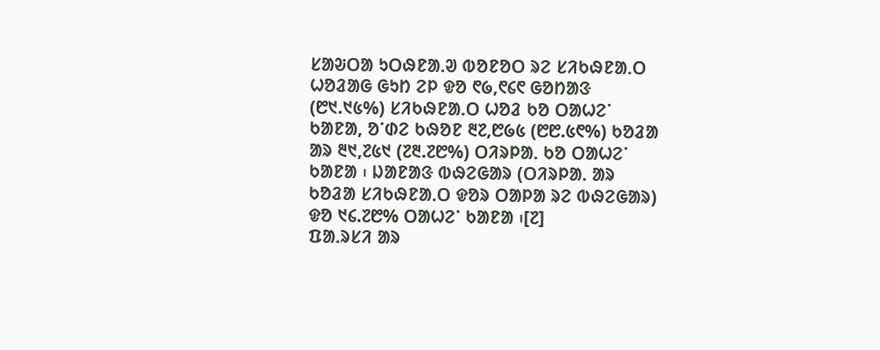ᱥᱟᱶᱛᱟ ᱩᱛᱷᱱᱟᱹᱣ ᱵᱚᱱᱚᱛ ᱨᱮ ᱥᱤᱠᱷᱱᱟᱹᱛ ᱦᱚᱲᱟᱜ ᱜᱩᱴ ᱮᱞ ᱫᱚ ᱖᱙,᱖᱔᱖ ᱜᱚᱴᱟᱝ (᱘᱑.᱑᱕%) ᱥᱤᱠᱷᱱᱟᱹᱛ ᱦᱚᱲ ᱠᱚ ᱛᱟᱦᱮᱸ ᱠᱟᱱᱟ, ᱚᱸᱰᱮ ᱠᱷᱚᱱ ᱓᱗,᱘᱙᱕ (᱘᱘.᱕᱖%) ᱠᱚᱲᱟ ᱟᱨ ᱓᱑,᱗᱕᱑ (᱗᱓.᱗᱘%) ᱛᱤᱨᱞᱟᱹ ᱠᱚ ᱛᱟᱦᱮᱸ ᱠᱟᱱᱟ ᱾ ᱡᱟᱱᱟᱝ ᱵᱷᱮᱜᱟᱨ (ᱛᱤᱨᱞᱟᱹ ᱟᱨ ᱠᱚᱲᱟ ᱥᱤᱠᱷᱱᱟᱹᱛ ᱫᱚᱨ ᱛᱟᱞᱟ ᱨᱮ ᱵᱷᱮᱜᱟᱨ) ᱫᱚ ᱑᱔.᱗᱘% ᱛᱟᱦᱮᱸ ᱠᱟᱱᱟ ᱾[᱗]
ᱯᱟᱹᱨᱥᱤ ᱟᱨ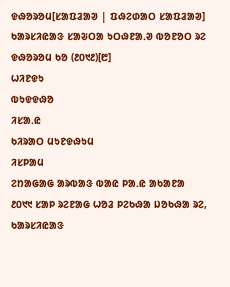ᱫᱷᱚᱨᱚᱢ[ᱥᱟᱯᱲᱟᱣ | ᱯᱷᱮᱰᱟᱛ ᱥᱟᱯᱲᱟᱣ]
ᱠᱟᱨᱥᱤᱭᱟᱝ ᱥᱟᱶᱛᱟ ᱩᱛᱷᱱᱟᱹᱣ ᱵᱚᱱᱚᱛ ᱨᱮ ᱫᱷᱚᱨᱚᱢ ᱠᱚ (᱒᱐᱑᱒)[᱘]
ᱦᱤᱱᱫᱩ
ᱵᱩᱫᱫᱷᱚ
ᱤᱥᱟᱹᱭ
ᱠᱤᱨᱟᱛ ᱢᱩᱱᱫᱷᱩᱢ
ᱤᱥᱞᱟᱢ
ᱮᱴᱟᱜᱟᱜ ᱟᱨᱵᱟᱝ ᱵᱟᱭ ᱞᱟᱹᱭ ᱟᱠᱟᱱᱟ
᱒᱐᱑᱑ ᱥᱟᱞ ᱨᱮᱱᱟᱜ ᱦᱚᱲ ᱞᱮᱠᱷᱟ ᱡᱚᱠᱷᱟ ᱨᱮ, ᱠᱟᱨᱥᱤᱭᱟᱝ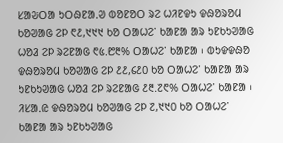ᱥᱟᱶᱛᱟ ᱩᱛᱷᱱᱟᱹᱣ ᱵᱚᱱᱚᱛ ᱨᱮ ᱦᱤᱱᱫᱩ ᱫᱷᱚᱨᱚᱢ ᱠᱚᱣᱟᱜ ᱮᱞ ᱖᱒,᱑᱑᱑ ᱠᱚ ᱛᱟᱦᱮᱸ ᱠᱟᱱᱟ ᱟᱨ ᱩᱱᱠᱩᱣᱟᱜ ᱦᱚᱲ ᱮᱞ ᱨᱮᱱᱟᱜ ᱖᱕.᱘᱓% ᱛᱟᱦᱮᱸ ᱠᱟᱱᱟ ᱾ ᱵᱩᱫᱫᱷᱚ ᱫᱷᱚᱨᱚᱢ ᱠᱚᱣᱟᱜ ᱮᱞ ᱒᱒,᱔᱒᱐ ᱠᱚ ᱛᱟᱦᱮᱸ ᱠᱟᱱᱟ ᱟᱨ ᱩᱱᱠᱩᱣᱟᱜ ᱦᱚᱲ ᱮᱞ ᱨᱮᱱᱟᱜ ᱒᱓.᱗᱖% ᱛᱟᱦᱮᱸ ᱠᱟᱱᱟ ᱾ ᱤᱥᱟᱹᱭ ᱫᱷᱚᱨᱚᱢ ᱠᱚᱣᱟᱜ ᱮᱞ ᱗,᱑᱑᱐ ᱠᱚ ᱛᱟᱦᱮᱸ ᱠᱟᱱᱟ ᱟᱨ ᱩᱱᱠᱩᱣᱟᱜ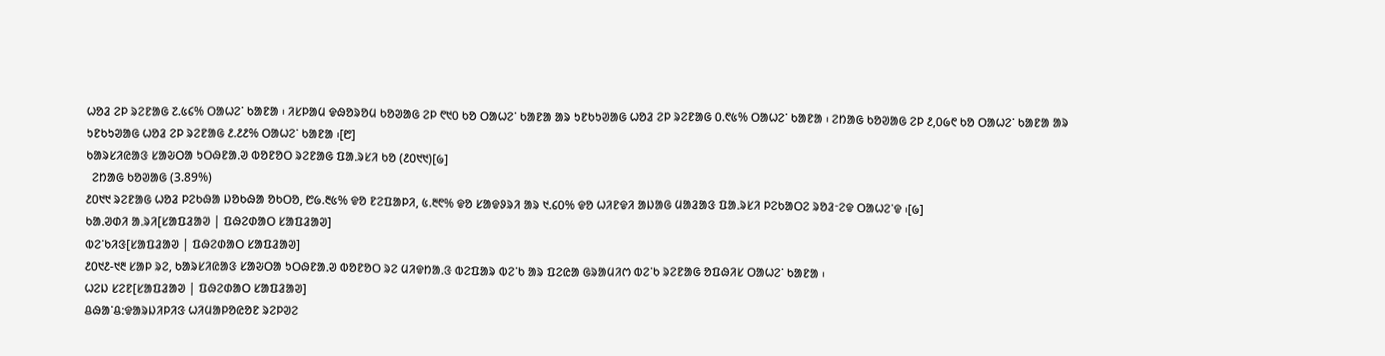ᱦᱚᱲ ᱮᱞ ᱨᱮᱱᱟᱜ ᱗.᱕᱔% ᱛᱟᱦᱮᱸ ᱠᱟᱱᱟ ᱾ ᱤᱥᱞᱟᱢ ᱫᱷᱚᱨᱚᱢ ᱠᱚᱣᱟᱜ ᱮᱞ ᱖᱑᱐ ᱠᱚ ᱛᱟᱦᱮᱸ ᱠᱟᱱᱟ ᱟᱨ ᱩᱱᱠᱩᱣᱟᱜ ᱦᱚᱲ ᱮᱞ ᱨᱮᱱᱟᱜ ᱐.᱖᱕% ᱛᱟᱦᱮᱸ ᱠᱟᱱᱟ ᱾ ᱮᱴᱟᱜ ᱠᱚᱣᱟᱜ ᱮᱞ ᱒,᱐᱙᱖ ᱠᱚ ᱛᱟᱦᱮᱸ ᱠᱟᱱᱟ ᱟᱨ ᱩᱱᱠᱩᱣᱟᱜ ᱦᱚᱲ ᱮᱞ ᱨᱮᱱᱟᱜ ᱒.᱒᱒% ᱛᱟᱦᱮᱸ ᱠᱟᱱᱟ ᱾[᱘]
ᱠᱟᱨᱥᱤᱭᱟᱝ ᱥᱟᱶᱛᱟ ᱩᱛᱷᱱᱟᱹᱣ ᱵᱚᱱᱚᱛ ᱨᱮᱱᱟᱜ ᱯᱟᱹᱨᱥᱤ ᱠᱚ (᱒᱐᱑᱑)[᱙]
  ᱮᱴᱟᱜ ᱠᱚᱣᱟᱜ (3.89%)
᱒᱐᱑᱑ ᱨᱮᱱᱟᱜ ᱦᱚᱲ ᱞᱮᱠᱷᱟ ᱡᱚᱠᱷᱟ ᱚᱠᱛᱚ, ᱘᱙.᱓᱕% ᱫᱚ ᱱᱮᱯᱟᱞᱤ, ᱕.᱓᱖% ᱫᱚ ᱥᱟᱫᱽᱨᱤ ᱟᱨ ᱑.᱔᱐% ᱫᱚ ᱦᱤᱱᱫᱤ ᱟᱡᱟᱜ ᱢᱟᱲᱟᱝ ᱯᱟᱹᱨᱥᱤ ᱞᱮᱠᱟᱛᱮ ᱨᱚᱲᱼᱮᱫ ᱛᱟᱦᱮᱸᱫ ᱾[᱙]
ᱠᱟᱹᱣᱰᱤ ᱟᱹᱨᱤ[ᱥᱟᱯᱲᱟᱣ | ᱯᱷᱮᱰᱟᱛ ᱥᱟᱯᱲᱟᱣ]
ᱵᱮᱸᱠᱤᱝ[ᱥᱟᱯᱲᱟᱣ | ᱯᱷᱮᱰᱟᱛ ᱥᱟᱯᱲᱟᱣ]
᱒᱐᱑᱒-᱑᱓ ᱥᱟᱞ ᱨᱮ, ᱠᱟᱨᱥᱤᱭᱟᱝ ᱥᱟᱶᱛᱟ ᱩᱛᱷᱱᱟᱹᱣ ᱵᱚᱱᱚᱛ ᱨᱮ ᱢᱤᱫᱴᱟᱹᱝ ᱵᱮᱯᱟᱨ ᱵᱮᱸᱠ ᱟᱨ ᱯᱮᱭᱟ ᱜᱨᱟᱢᱤᱬ ᱵᱮᱸᱠ ᱨᱮᱱᱟᱜ ᱚᱯᱷᱤᱥ ᱛᱟᱦᱮᱸ ᱠᱟᱱᱟ ᱾
ᱦᱮᱡ ᱥᱮᱱ[ᱥᱟᱯᱲᱟᱣ | ᱯᱷᱮᱰᱟᱛ ᱥᱟᱯᱲᱟᱣ]
ᱪᱷᱟᱸᱪ:ᱫᱟᱨᱡᱤᱞᱤᱝ ᱦᱤᱢᱟᱞᱚᱭᱚᱱ ᱨᱮᱞᱣᱮ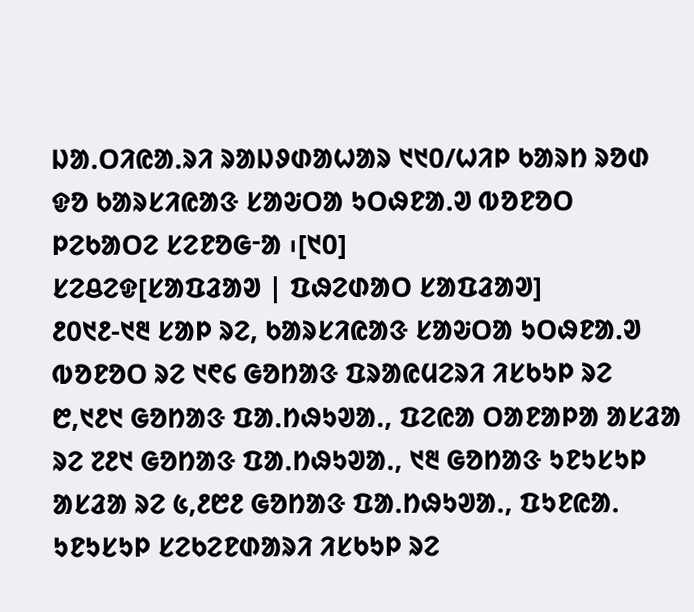ᱡᱟᱹᱛᱤᱭᱟᱹᱨᱤ ᱨᱟᱡᱽᱰᱟᱦᱟᱨ ᱑᱑᱐/ᱦᱤᱞ ᱠᱟᱨᱴ ᱨᱚᱰ ᱫᱚ ᱠᱟᱨᱥᱤᱭᱟᱝ ᱥᱟᱶᱛᱟ ᱩᱛᱷᱱᱟᱹᱣ ᱵᱚᱱᱚᱛ ᱞᱮᱠᱟᱛᱮ ᱥᱮᱱᱚᱜᱼᱟ ᱾[᱑᱐]
ᱥᱮᱪᱮᱫ[ᱥᱟᱯᱲᱟᱣ | ᱯᱷᱮᱰᱟᱛ ᱥᱟᱯᱲᱟᱣ]
᱒᱐᱑᱒-᱑᱓ ᱥᱟᱞ ᱨᱮ, ᱠᱟᱨᱥᱤᱭᱟᱝ ᱥᱟᱶᱛᱟ ᱩᱛᱷᱱᱟᱹᱣ ᱵᱚᱱᱚᱛ ᱨᱮ ᱑᱖᱔ ᱜᱚᱴᱟᱝ ᱯᱨᱟᱭᱢᱮᱨᱤ ᱤᱥᱠᱩᱞ ᱨᱮ ᱘,᱑᱒᱑ ᱜᱚᱴᱟᱝ ᱯᱟᱹᱴᱷᱩᱣᱟᱹ, ᱯᱮᱭᱟ ᱛᱟᱱᱟᱞᱟ ᱟᱥᱲᱟ ᱨᱮ ᱗᱒᱑ ᱜᱚᱴᱟᱝ ᱯᱟᱹᱴᱷᱩᱣᱟᱹ, ᱑᱓ ᱜᱚᱴᱟᱝ ᱩᱱᱩᱥᱩᱞ ᱟᱥᱲᱟ ᱨᱮ ᱕,᱒᱘᱒ ᱜᱚᱴᱟᱝ ᱯᱟᱹᱴᱷᱩᱣᱟᱹ, ᱯᱩᱱᱭᱟᱹ ᱩᱱᱩᱥᱩᱞ ᱥᱮᱠᱮᱱᱰᱟᱨᱤ ᱤᱥᱠᱩᱞ ᱨᱮ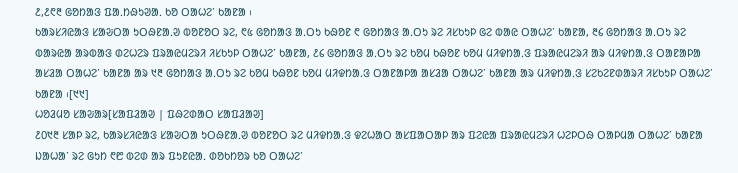᱒,᱒᱖᱓ ᱜᱚᱴᱟᱝ ᱯᱟᱹᱴᱷᱩᱣᱟᱹ ᱠᱚ ᱛᱟᱦᱮᱸ ᱠᱟᱱᱟ ᱾
ᱠᱟᱨᱥᱤᱭᱟᱝ ᱥᱟᱶᱛᱟ ᱩᱛᱷᱱᱟᱹᱣ ᱵᱚᱱᱚᱛ ᱨᱮ, ᱖᱕ ᱜᱚᱴᱟᱝ ᱟᱹᱛᱩ ᱠᱷᱚᱱ ᱖ ᱜᱚᱴᱟᱝ ᱟᱹᱛᱩ ᱨᱮ ᱤᱥᱠᱩᱞ ᱜᱮ ᱵᱟᱭ ᱛᱟᱦᱮᱸ ᱠᱟᱱᱟ, ᱓᱔ ᱜᱚᱴᱟᱝ ᱟᱹᱛᱩ ᱨᱮ ᱵᱟᱨᱭᱟ ᱟᱨᱵᱟᱝ ᱰᱮᱦᱮᱨ ᱯᱨᱟᱭᱢᱮᱨᱤ ᱤᱥᱠᱩᱞ ᱛᱟᱦᱮᱸ ᱠᱟᱱᱟ, ᱒᱔ ᱜᱚᱴᱟᱝ ᱟᱹᱛᱩ ᱨᱮ ᱠᱚᱢ ᱠᱷᱚᱱ ᱠᱚᱢ ᱢᱤᱫᱴᱟᱹᱝ ᱯᱨᱟᱭᱢᱮᱨᱤ ᱟᱨ ᱢᱤᱫᱴᱟᱹᱝ ᱛᱟᱱᱟᱞᱟ ᱟᱥᱲᱟ ᱛᱟᱦᱮᱸ ᱠᱟᱱᱟ ᱟᱨ ᱑᱓ ᱜᱚᱴᱟᱝ ᱟᱹᱛᱩ ᱨᱮ ᱠᱚᱢ ᱠᱷᱚᱱ ᱠᱚᱢ ᱢᱤᱫᱴᱟᱹᱝ ᱛᱟᱱᱟᱞᱟ ᱟᱥᱲᱟ ᱛᱟᱦᱮᱸ ᱠᱟᱱᱟ ᱟᱨ ᱢᱤᱫᱴᱟᱹᱝ ᱥᱮᱠᱮᱱᱰᱟᱨᱤ ᱤᱥᱠᱩᱞ ᱛᱟᱦᱮᱸ ᱠᱟᱱᱟ ᱾[᱑᱑]
ᱦᱚᱲᱢᱚ ᱥᱟᱶᱟᱨ[ᱥᱟᱯᱲᱟᱣ | ᱯᱷᱮᱰᱟᱛ ᱥᱟᱯᱲᱟᱣ]
᱒᱐᱑᱓ ᱥᱟᱞ ᱨᱮ, ᱠᱟᱨᱥᱤᱭᱟᱝ ᱥᱟᱶᱛᱟ ᱩᱛᱷᱱᱟᱹᱣ ᱵᱚᱱᱚᱛ ᱨᱮ ᱢᱤᱫᱴᱟᱹᱝ ᱫᱮᱦᱟᱛ ᱟᱥᱯᱟᱛᱟᱞ ᱟᱨ ᱯᱮᱭᱟ ᱯᱨᱟᱭᱢᱮᱨᱤ ᱦᱮᱞᱛᱷ ᱛᱟᱞᱢᱟ ᱛᱟᱦᱮᱸ ᱠᱟᱱᱟ ᱡᱟᱦᱟᱸ ᱨᱮ ᱜᱩᱴ ᱖᱘ ᱵᱮᱰ ᱟᱨ ᱯᱩᱱᱭᱟᱹ ᱰᱚᱠᱴᱚᱨ ᱠᱚ ᱛᱟᱦᱮᱸ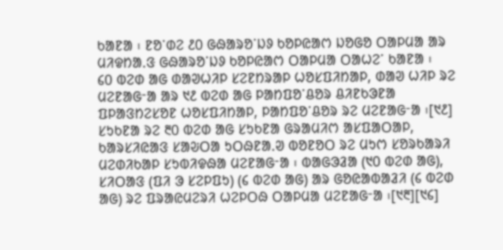ᱠᱟᱱᱟ ᱾ ᱱᱚᱸᱰᱮ ᱒᱐ ᱜᱷᱟᱨᱚᱸᱡᱽ ᱠᱚᱞᱭᱟᱬ ᱡᱚᱜᱚ ᱛᱟᱞᱢᱟ ᱟᱨ ᱢᱤᱫᱴᱟᱹᱝ ᱜᱷᱟᱨᱚᱸᱡᱽ ᱠᱚᱞᱭᱟᱬ ᱛᱟᱞᱢᱟ ᱛᱟᱦᱮᱸ ᱠᱟᱱᱟ ᱾
᱔᱐ ᱵᱮᱰ ᱟᱜ ᱰᱟᱣᱦᱤᱞ ᱥᱮᱱᱴᱨᱟᱞ ᱦᱚᱥᱯᱤᱴᱟᱞ, ᱰᱟᱣ ᱦᱤᱞ ᱨᱮ ᱢᱮᱱᱟᱜᱼᱟ ᱟᱨ ᱑᱒ ᱵᱮᱰ ᱟᱜ ᱞᱟᱴᱯᱚᱸᱪᱚᱨ ᱪᱤᱱᱠᱳᱱᱟ ᱯᱞᱟᱝᱴᱮᱥᱚᱱ ᱦᱚᱥᱯᱤᱴᱟᱞ, ᱞᱟᱴᱯᱚᱸᱪᱚᱨ ᱨᱮ ᱢᱮᱱᱟᱜᱼᱟ ᱾[᱑᱒]
ᱥᱩᱠᱱᱟ ᱨᱮ ᱓᱐ ᱵᱮᱰ ᱟᱜ ᱥᱩᱠᱱᱟ ᱜᱨᱟᱢᱤᱬ ᱟᱥᱯᱟᱛᱟᱞ, ᱠᱟᱨᱥᱤᱭᱟᱝ ᱥᱟᱶᱛᱟ ᱩᱛᱷᱱᱟᱹᱣ ᱵᱚᱱᱚᱛ ᱨᱮ ᱢᱩᱬ ᱥᱚᱨᱠᱟᱨᱤ ᱢᱮᱰᱤᱠᱟᱞ ᱥᱩᱵᱤᱫᱷᱟ ᱢᱮᱱᱟᱜᱼᱟ ᱾ ᱵᱟᱜᱳᱲᱟ (᱑᱐ ᱵᱮᱰ ᱟᱜ), ᱥᱤᱛᱟᱝ (ᱯᱤ ᱳ ᱥᱮᱞᱯᱩ) (᱔ ᱵᱮᱰ ᱟᱜ) ᱟᱨ ᱜᱚᱭᱟᱵᱟᱲᱤ (᱔ ᱵᱮᱰ ᱟᱜ) ᱨᱮ ᱯᱨᱟᱭᱢᱮᱨᱤ ᱦᱮᱞᱛᱷ ᱛᱟᱞᱢᱟ ᱢᱮᱱᱟᱜᱼᱟ ᱾[᱑᱓][᱑᱔]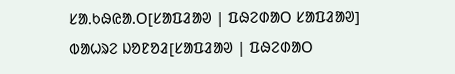ᱥᱟᱹᱠᱷᱭᱟᱹᱛ[ᱥᱟᱯᱲᱟᱣ | ᱯᱷᱮᱰᱟᱛ ᱥᱟᱯᱲᱟᱣ]
ᱵᱟᱦᱨᱮ ᱡᱚᱱᱚᱲ[ᱥᱟᱯᱲᱟᱣ | ᱯᱷᱮᱰᱟᱛ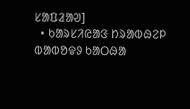ᱥᱟᱯᱲᱟᱣ]
  • ᱠᱟᱨᱥᱤᱭᱟᱝ ᱴᱨᱟᱵᱷᱮᱞ ᱵᱟᱵᱚᱫᱽ ᱠᱟᱛᱷᱟ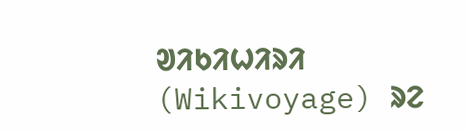ᱣᱤᱠᱤᱦᱤᱨᱤ (Wikivoyage) ᱨᱮ